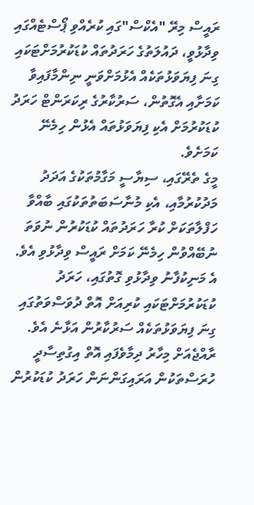ރައީސް މިރޭ "އެކްސް"ގައި ކުރެއްވި ޕޯސްޓެއްގައި ވިދާޅުވީ، ދައުލަތުގެ ހަރަދުތައް ކުޑަކުރުމަށްޓަކައި ގިނަ ފިޔަވަޅުތަކެއް އެޅުމަށްވަނީ ނިންމާފައިވާ ކަމަށާއި އެގޮތުން، ސަރުކާރުގެ ރިކަރަންޓް ހަރަދު ކުޑަކުރުމަށް އެކި ފިޔަވަޅުތައް އެޅުން ހިމެނޭ ކަމަށެވެ.
މީގެ ތެރޭގައި، ސިޔާސީ މަގާމުތަކުގެ އަދަދު މަދުކުރުމާއި، އެކި މުނާސަބަތުތަކުގައި ބާއްވާ ހަފްލާތަކަށް ކުރާ ހަރަދުތައް ކުޑަކުރުން ނުވަތަ ނުބޭއްވުން ހިމެނޭ ކަމަށް ރައީސް ވިދާޅުވި އެވެ.
އެ މަނިކުފާނު ވިދާޅުވި ގޮތުގައި، ހަރަދު ކުޑަކުރުމަށްޓަކައި ކުރިއަށް އޮތް ދުވަސްވަތުގައި ގިނަ ފިޔަވަޅުތަކެއް ސަރުކާރުން އަޅާނެ އެވެ.
ރާއްޖެއަށް މިހާރު ދިމާވެފައި އޮތް އިގުތިސާދީ ހުރަސްތަކުން އަރައިގަންނަން ހަރަދު ކުޑަކުރުން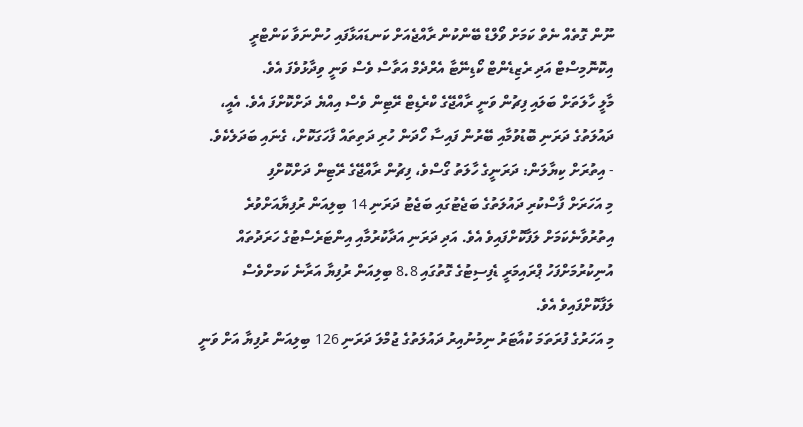ނޫން ގޮތެއް ނެތް ކަމަށް ވޯލްޑް ބޭންކުން ރާއްޖެއަށް ކަނޑައަޅާފައި ހުންނަވާ ކަންޓްރީ އިކޮނޮމިސްޓް އަދި ރެޒިޑެންޓް ކޯޑިނޭޓާ އެރްދެމް އަތާސް ވެސް ވަނީ ވިދާޅުވެފަ އެވެ.
މާލީ ހާލަތަށް ބަލައި ފިޗުން ވަނީ ރާއްޖޭގެ ކްރެޑިޓް ރޭޓިން ވެސް އިއްޔެ ދަށްކޮށްފަ އެވެ. އެއީ، ދައުލަތުގެ ދަރަނި ބޮޑުވުމާއި ބޭރުން ފައިސާ ހޯދަން ހުރި ދަތިތައް ފާހަގަކޮށް، ގެނައި ބަދަލެކެވެ.
- އިތުރަށް ކިޔާލަން: ދަރަނީގެ ހާލަތު ގޯސްވެ، ފިޗުން ރާއްޖޭގެ ރޭޓިން ދަށްކޮށްފި
މި އަހަރަށް ފާސްކުރި ދައުލަތުގެ ބަޖެޓުގައި ބަޖެޓު ދަރަނި 14 ބިލިއަން ރުފިޔާއަށްވުރެ އިތުރުވާނެކަމަށް ލަފާކޮށްފައިވެ އެވެ. އަދި ދަރަނި އަދާކުރުމާއި އިންޓަރެސްޓުގެ ހަރަދުތައް އުނިކުރުމަށްފަހު ޕްރައިމަރީ ޑެފިސިޓުގެ ގޮތުގައި 8.8 ބިލިއަން ރުފިޔާ އަރާނެ ކަމށްވެސް ލަފާކޮށްފައިވެ އެވެ.
މި އަހަރުގެ ފުރަތަމަ ކުއާޓަރު ނިމުނުއިރު ދައުލަތުގެ ޖުމްލަ ދަރަނި 126 ބިލިއަން ރުފިޔާ އަށް ވަނީ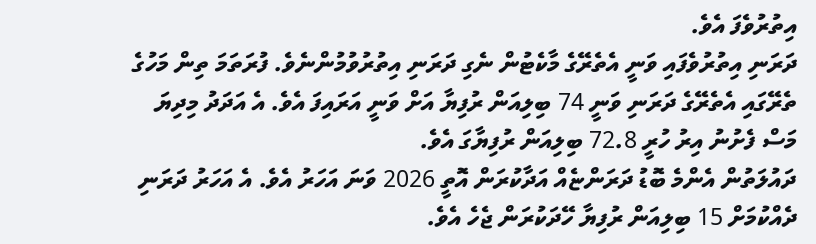އިތުރުވެފަ އެވެ.
ދަރަނި އިތުރުވެފައި ވަނީ އެތެރޭގެ މާކެޓުން ނެގި ދަރަނި އިތުރުވުމުންނެވެ. ފުރަތަމަ ތިން މަހުގެ ތެރޭގައި އެތެރޭގެ ދަރަނި ވަނީ 74 ބިލިއަން ރުފިޔާ އަށް ވަނީ އަރައިފަ އެވެ. އެ އަދަދު މިދިޔަ މަސް ފެށުނު އިރު ހުރީ 72.8 ބިލިއަން ރުފިޔާގަ އެވެ.
ދައުލަތުން އެންމެ ބޮޑު ދަރަންޏެއް އަދާކުރަން އޮތީ 2026 ވަނަ އަހަރު އެވެ. އެ އަހަރު ދަރަނި ދެއްކުމަށް 15 ބިލިއަން ރުފިޔާ ހޭދަކުރަން ޖެހެ އެވެ.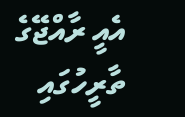އެއީ ރާއްޖޭގެ ތާރީހުގައި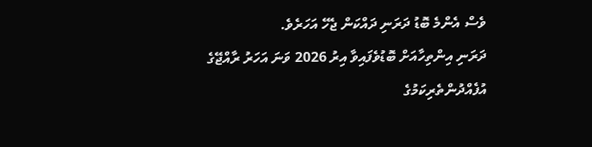ވެސް އެންމެ ބޮޑު ދަރަނި ދައްކަން ޖެހޭ އަހަރެވެ.
ދަރަނި އިންތިހާއަށް ބޮޑުވެފައިވާ އިރު 2026 ވަނަ އަހަރު ރާއްޖޭގެ އުފެއްދުންތެރިކަމުގެ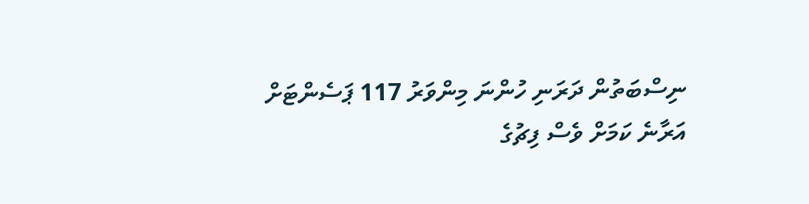ނިސްބަތުން ދަރަނި ހުންނަ މިންވަރު 117 ޕަސެންޓަށް އަރާނެ ކަމަށް ވެސް ފިޗުގެ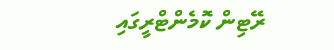ރޭޓިން ކޮމެންޓްރީގައި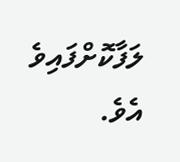ލަފާކޮށްފައިވެ އެވެ.